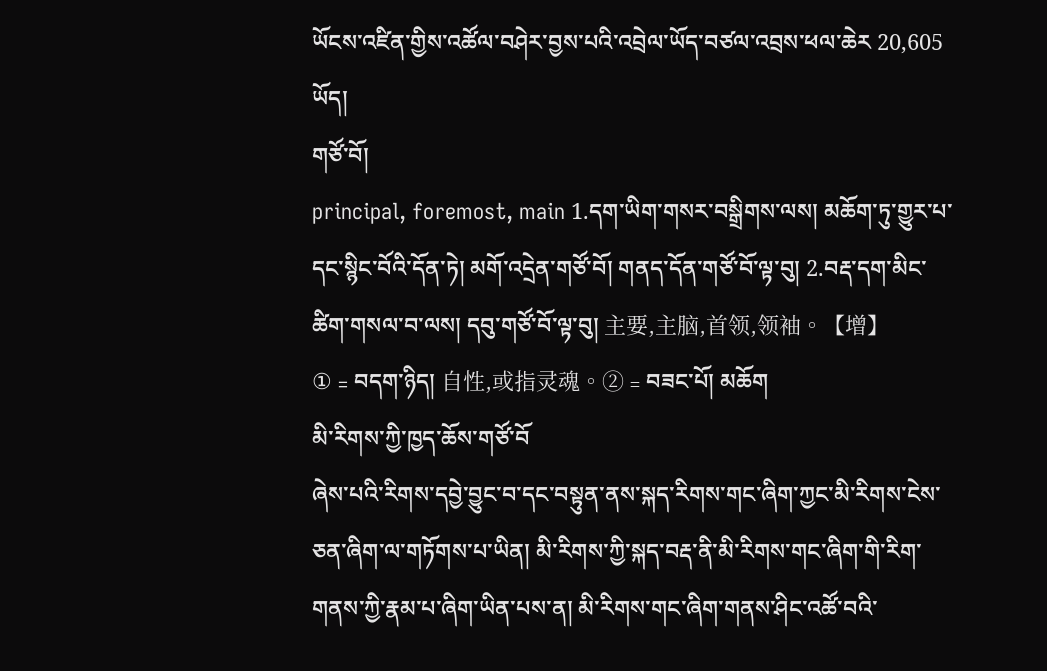ཡོངས་འཛིན་གྱིས་འཚོལ་བཤེར་བྱས་པའི་འབྲེལ་ཡོད་བཙལ་འབྲས་ཕལ་ཆེར 20,605 ཡོད།
གཙོ་བོ།
principal, foremost, main 1.དག་ཡིག་གསར་བསྒྲིགས་ལས། མཆོག་ཏུ་གྱུར་པ་དང་སྙིང་བོའི་དོན་ཏེ། མགོ་འདྲེན་གཙོ་བོ། གནད་དོན་གཙོ་བོ་ལྟ་བུ། 2.བརྡ་དག་མིང་ཚིག་གསལ་བ་ལས། དབུ་གཙོ་བོ་ལྟ་བུ། 主要,主脑,首领,领袖。【增】①﹦བདག་ཉིད། 自性,或指灵魂。②﹦བཟང་པོ། མཆོག
མི་རིགས་ཀྱི་ཁྱད་ཆོས་གཙོ་བོ
ཞེས་པའི་རིགས་དབྱེ་བྱུང་བ་དང་བསྟུན་ནས་སྐད་རིགས་གང་ཞིག་ཀྱང་མི་རིགས་ངེས་ཅན་ཞིག་ལ་གཏོགས་པ་ཡིན། མི་རིགས་ཀྱི་སྐད་བརྡ་ནི་མི་རིགས་གང་ཞིག་གི་རིག་གནས་ཀྱི་རྣམ་པ་ཞིག་ཡིན་པས་ན། མི་རིགས་གང་ཞིག་གནས་ཤིང་འཚོ་བའི་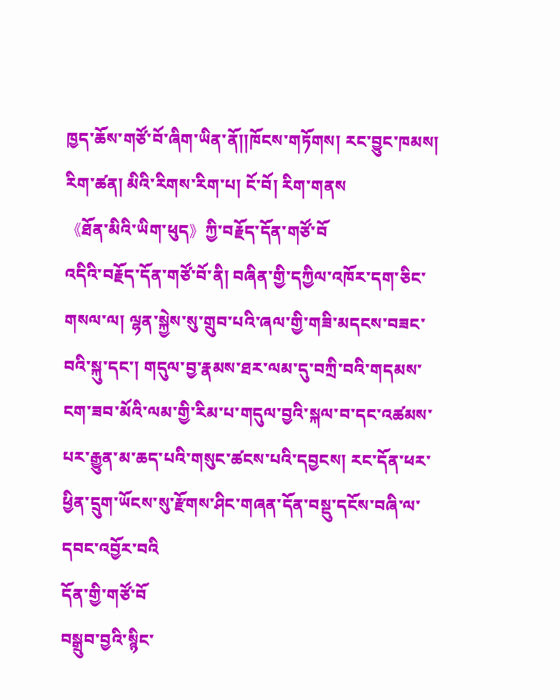ཁྱད་ཆོས་གཙོ་བོ་ཞིག་ཡིན་ནོ།།ཁོངས་གཏོགས། རང་བྱུང་ཁམས། རིག་ཚན། མིའི་རིགས་རིག་པ། ངོ་བོ། རིག་གནས
《ཐོན་མིའི་ཡིག་ཕུད》ཀྱི་བརྗོད་དོན་གཙོ་བོ
འདིའི་བརྗོད་དོན་གཙོ་བོ་ནི། བཞིན་གྱི་དཀྱིལ་འཁོར་དག་ཅིང་གསལ་ལ། ལྷན་སྐྱེས་སུ་གྲུབ་པའི་ཞལ་གྱི་གཟི་མདངས་བཟང་བའི་སྐུ་དང་། གདུལ་བྱ་རྣམས་ཐར་ལམ་དུ་བཀྲི་བའི་གདམས་ངག་ཟབ་མོའི་ལམ་གྱི་རིམ་པ་གདུལ་བྱའི་སྐལ་བ་དང་འཚམས་པར་རྒྱུན་མ་ཆད་པའི་གསུང་ཚངས་པའི་དབྱངས། རང་དོན་ཕར་ཕྱིན་དྲུག་ཡོངས་སུ་རྫོགས་ཤིང་གཞན་དོན་བསྡུ་དངོས་བཞི་ལ་དབང་འབྱོར་བའི
དོན་གྱི་གཙོ་བོ
བསྒྲུབ་བྱའི་སྙིང་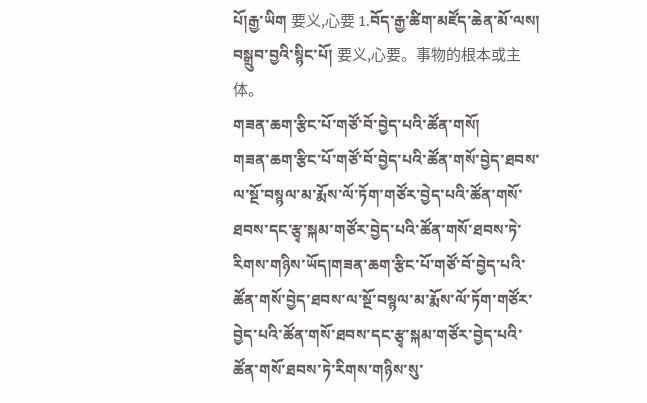པོ།རྒྱ་ཡིག 要义,心要 1.བོད་རྒྱ་ཚིག་མཛོད་ཆེན་མོ་ལས། བསྒྲུབ་བྱའི་སྙིང་པོ། 要义,心要。事物的根本或主体。
གཟན་ཆག་རྩིང་པོ་གཙོ་བོ་བྱེད་པའི་ཚོན་གསོ།
གཟན་ཆག་རྩིང་པོ་གཙོ་བོ་བྱེད་པའི་ཚོན་གསོ་བྱེད་ཐབས་ལ་སྔོ་བསྙལ་མ་རྨོས་ལོ་ཏོག་གཙོར་བྱེད་པའི་ཚོན་གསོ་ཐབས་དང་རྩྭ་སྐམ་གཙོར་བྱེད་པའི་ཚོན་གསོ་ཐབས་ཏེ་རིགས་གཉིས་ཡོད།གཟན་ཆག་རྩིང་པོ་གཙོ་བོ་བྱེད་པའི་ཚོན་གསོ་བྱེད་ཐབས་ལ་སྔོ་བསྙལ་མ་རྨོས་ལོ་ཏོག་གཙོར་བྱེད་པའི་ཚོན་གསོ་ཐབས་དང་རྩྭ་སྐམ་གཙོར་བྱེད་པའི་ཚོན་གསོ་ཐབས་ཏེ་རིགས་གཉིས་སུ་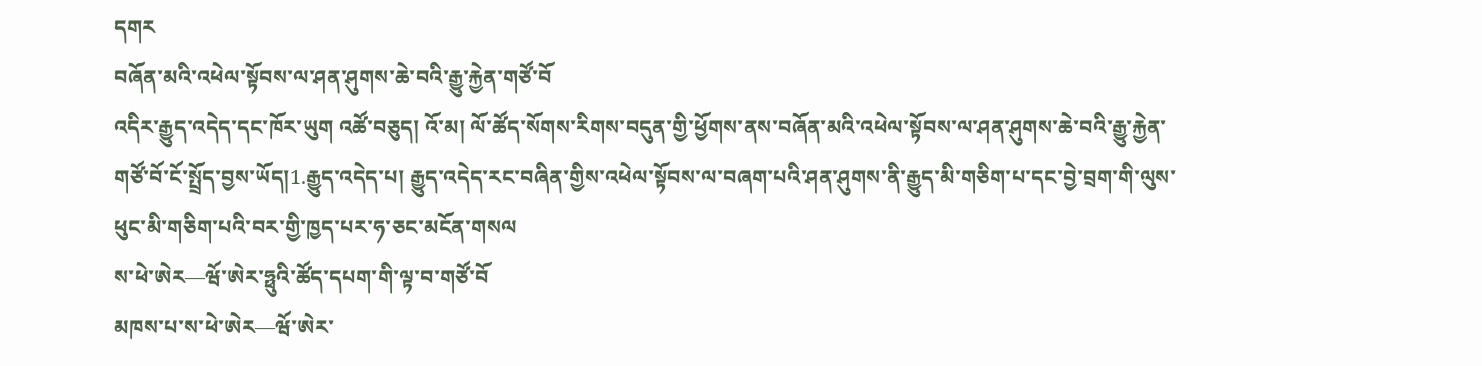དགར
བཞོན་མའི་འཕེལ་སྟོབས་ལ་ཤན་ཤུགས་ཆེ་བའི་རྒྱུ་རྐྱེན་གཙོ་བོ
འདིར་རྒྱུད་འདེད་དང་ཁོར་ཡུག འཚོ་བཅུད། འོ་མ། ལོ་ཚོད་སོགས་རིགས་བདུན་གྱི་ཕྱོགས་ནས་བཞོན་མའི་འཕེལ་སྟོབས་ལ་ཤན་ཤུགས་ཆེ་བའི་རྒྱུ་རྐྱེན་གཙོ་བོ་ངོ་སྤྲོད་བྱས་ཡོད།1.རྒྱུད་འདེད་པ། རྒྱུད་འདེད་རང་བཞིན་གྱིས་འཕེལ་སྟོབས་ལ་བཞག་པའི་ཤན་ཤུགས་ནི་རྒྱུད་མི་གཅིག་པ་དང་བྱེ་བྲག་གི་ལུས་ཕུང་མི་གཅིག་པའི་བར་གྱི་ཁྱད་པར་ཧ་ཅང་མངོན་གསལ
ས་ཕེ་ཨེར—ཝོ་ཨེར་ཧྥུའི་ཚོད་དཔག་གི་ལྟ་བ་གཙོ་བོ
མཁས་པ་ས་ཕེ་ཨེར—ཝོ་ཨེར་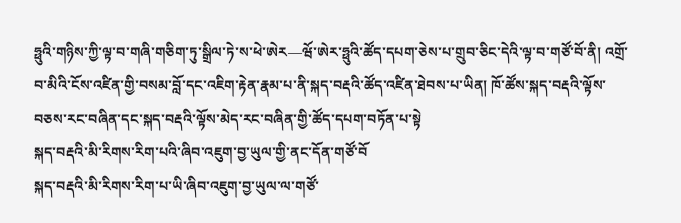ཧྥུའི་གཉིས་ཀྱི་ལྟ་བ་གཞི་གཅིག་ཏུ་སྒྲིལ་ཏེ་ས་ཕེ་ཨེར—ཝོ་ཨེར་ཧྥུའི་ཚོད་དཔག་ཅེས་པ་གྲུབ་ཅིང་དེའི་ལྟ་བ་གཙོ་བོ་ནི། འགྲོ་བ་མིའི་ངོས་འཛིན་གྱི་བསམ་བློ་དང་འཇིག་རྟེན་རྣམ་པ་ནི་སྐད་བརྡའི་ཚོད་འཛིན་ཐེབས་པ་ཡིན། ཁོ་ཚོས་སྐད་བརྡའི་ལྟོས་བཅས་རང་བཞིན་དང་སྐད་བརྡའི་ལྟོས་མེད་རང་བཞིན་གྱི་ཚོད་དཔག་བཏོན་པ་སྟེ
སྐད་བརྡའི་མི་རིགས་རིག་པའི་ཞིབ་འཇུག་བྱ་ཡུལ་གྱི་ནང་དོན་གཙོ་བོ
སྐད་བརྡའི་མི་རིགས་རིག་པ་ཡི་ཞིབ་འཇུག་བྱ་ཡུལ་ལ་གཙོ་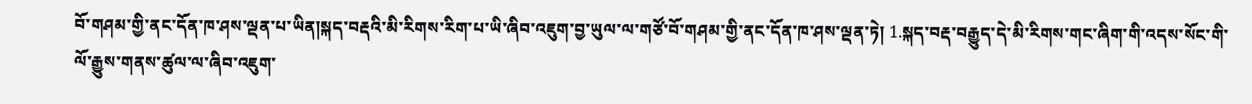བོ་གཤམ་གྱི་ནང་དོན་ཁ་ཤས་ལྡན་པ་ཡིན།སྐད་བརྡའི་མི་རིགས་རིག་པ་ཡི་ཞིབ་འཇུག་བྱ་ཡུལ་ལ་གཙོ་བོ་གཤམ་གྱི་ནང་དོན་ཁ་ཤས་ལྡན་ཏེ། 1.སྐད་བརྡ་བརྒྱུད་དེ་མི་རིགས་གང་ཞིག་གི་འདས་སོང་གི་ལོ་རྒྱུས་གནས་ཚུལ་ལ་ཞིབ་འཇུག་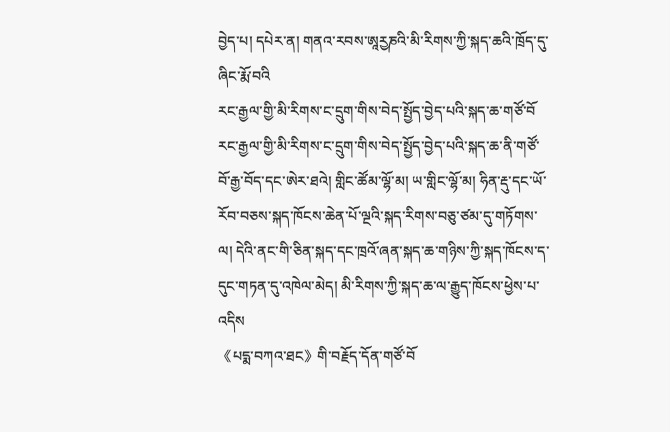བྱེད་པ། དཔེར་ན། གནའ་རབས་ཨཱརྱཎའི་མི་རིགས་ཀྱི་སྐད་ཆའི་ཁྲོད་དུ་ཞིང་རྨོ་བའི
རང་རྒྱལ་གྱི་མི་རིགས་ང་དྲུག་གིས་བེད་སྤྱོད་བྱེད་པའི་སྐད་ཆ་གཙོ་བོ
རང་རྒྱལ་གྱི་མི་རིགས་ང་དྲུག་གིས་བེད་སྤྱོད་བྱེད་པའི་སྐད་ཆ་ནི་གཙོ་བོ་རྒྱ་བོད་དང་ཨེར་ཐའེ། གླིང་ཚོམ་ལྷོ་མ། ཡ་གླིང་ལྷོ་མ། ཧིན་རྡུ་དང་ཡོ་རོབ་བཅས་སྐད་ཁོངས་ཆེན་པོ་ལྔའི་སྐད་རིགས་བཅུ་ཙམ་དུ་གཏོགས་ལ། དེའི་ནང་གི་ཅིན་སྐད་དང་ཁྲའོ་ཞན་སྐད་ཆ་གཉིས་ཀྱི་སྐད་ཁོངས་ད་དུང་གཏན་དུ་འཁེལ་མེད། མི་རིགས་ཀྱི་སྐད་ཆ་ལ་རྒྱུད་ཁོངས་ཕྱེས་པ་འདིས
《པདྨ་བཀའ་ཐང》གི་བརྗོད་དོན་གཙོ་བོ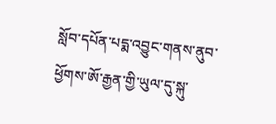སློབ་དཔོན་པདྨ་འབྱུང་གནས་ནུབ་ཕྱོགས་ཨོ་རྒྱན་གྱི་ཡུལ་དུ་སྐུ་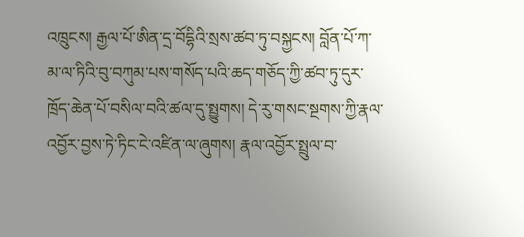འཁྲུངས། རྒྱལ་པོ་ཨིན་དྲ་བོདྷིའི་སྲས་ཚབ་ཏུ་བསྐྱངས། བློན་པོ་ཀ་མ་ལ་ཏིའི་བུ་བཀུམ་པས་གསོད་པའི་ཆད་གཅོད་ཀྱི་ཚབ་ཏུ་དུར་ཁྲོད་ཆེན་པོ་བསིལ་བའི་ཚལ་དུ་སྤྱུགས། དེ་རུ་གསང་སྔགས་ཀྱི་རྣལ་འབྱོར་བྱས་ཏེ་ཏིང་ངེ་འཛིན་ལ་ཞུགས། རྣལ་འབྱོར་སྤྲུལ་བ་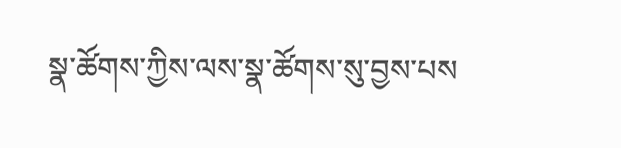སྣ་ཚོགས་ཀྱིས་ལས་སྣ་ཚོགས་སུ་བྱས་པས